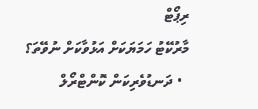ރިޕޯޓް
މާރުކޭޓު ހަމަޔަކަށް އަޅުވާކަށް ނުވޭތަ؟
  • ދަނޑުވެރިކަން ކޮންޓްރޯލް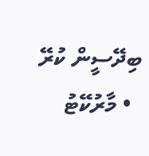ބިދޭސީން ކުރޭ
  • މާރުކޭޓު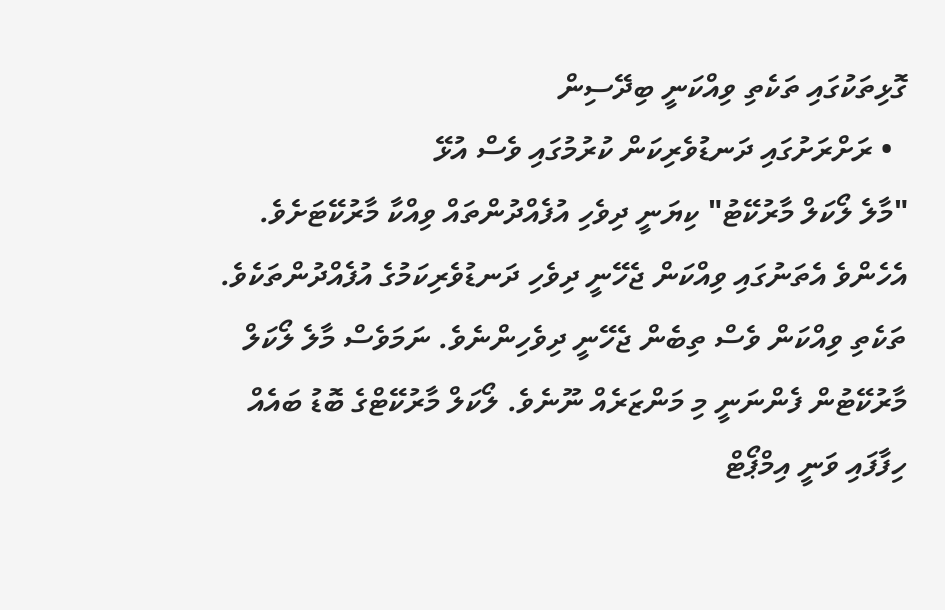ގޮޅިތަކުގައި ތަކެތި ވިއްކަނީ ބިދޭސިން
  • ރަށްރަށުގައި ދަނޑުވެރިކަން ކުރުމުގައި ވެސް އުޅޭ
"މާލެ ލޯކަލް މާރުކޭޓު" ކިޔަނީ ދިވެހި އުފެއްދުންތައް ވިއްކާ މާރުކޭޓަށެވެ. އެހެންވެ އެތަނުގައި ވިއްކަން ޖެހޭނީ ދިވެހި ދަނޑުވެރިކަމުގެ އުފެއްދުންތަކެވެ. ތަކެތި ވިއްކަން ވެސް ތިބެން ޖެހޭނީ ދިވެހިންނެވެ. ނަމަވެސް މާލެ ލޯކަލް މާރުކޭޓުން ފެންނަނީ މި މަންޒަރެއް ނޫނެވެ. ލޯކަލް މާރުކޭޓްގެ ބޮޑު ބައެއް ހިފާފައި ވަނީ އިމްޕޯޓް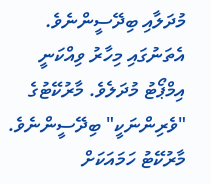މުދަލާއި ބިދޭސީންނެވެ. އެތަނުގައި މިހާރު ވިއްކަނީ އިމްޕޯޓު މުދަލެވެ. މާރުކޭޓުގެ "ވެރިންނަކީ" ބިދޭސީންނެވެ. މާރުކޭޓު ހަމައަކަށް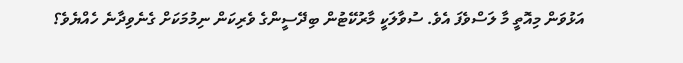އަޅުވަން މިއޮތީ މާ ލަސްވެފަ އެވެ. ސުވާލަކީ މާރުކޭޓުން ބިދޭސީންގެ ވެރިކަން ނިމުމަކަށް ގެނެވިދާނެ ހެއްޔެވެ؟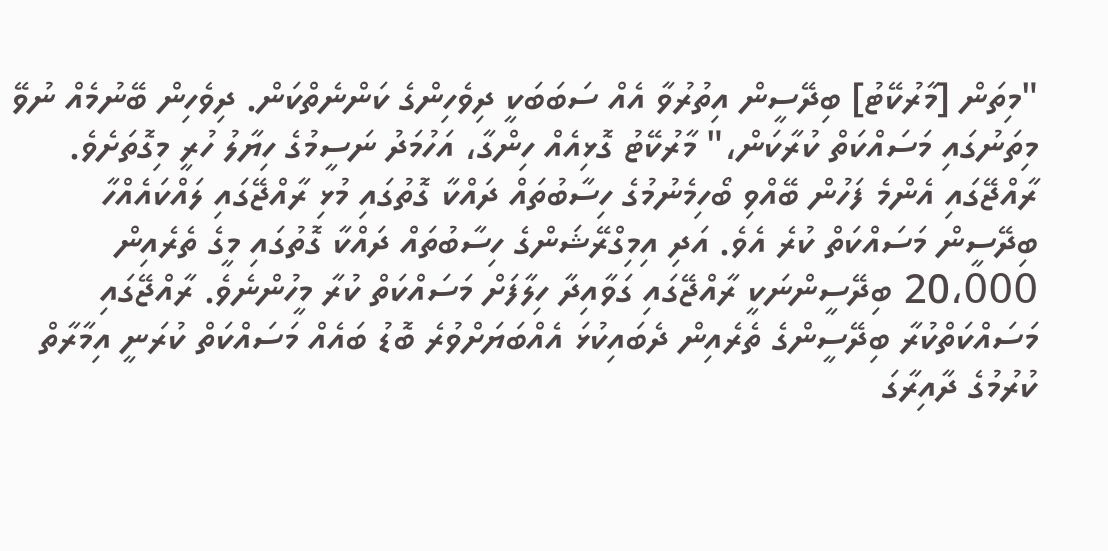"މިތަން [މާރުކޭޓު] ބިދޭސީން އިތުރުވާ އެއް ސަބަބަކީ ދިވެހިންގެ ކަންނެތްކަން. ދިވެހިން ބޭނުމެއް ނުވޭ މިތަނުގައި މަސައްކަތް ކުރާކަން،" މާރުކޭޓު ގޮޅިއެއް ހިންގާ، އަހުމަދު ނަސީމުގެ ހިޔާލު ހުރީ މިގޮތަށެވެ.
ރާއްޖޭގައި އެންމެ ފަހުން ބޭއްވި ބޯހިމެނުމުގެ ހިސާބުތައް ދައްކާ ގޮތުގައި މުޅި ރާއްޖޭގައި ލައްކައެއްހާ ބިދޭސީން މަސައްކަތް ކުރެ އެވެ. އަދި އިމިގްރޭޝަންގެ ހިސާބުތައް ދައްކާ ގޮތުގައި މީގެ ތެރެއިން 20،000 ބިދޭސީންނަކީ ރާއްޖޭގައި ގަވާއިދާ ހިލާފަށް މަސައްކަތް ކުރާ މީހުންނެވެ. ރާއްޖޭގައި މަސައްކަތްކުރާ ބިދޭސީންގެ ތެރެއިން ދެބައިކުޅަ އެއްބަޔަށްވުރެ ބޮޑު ބައެއް މަސައްކަތް ކުރަނީ އިމާރާތް ކުރުމުގެ ދާއިރާގަ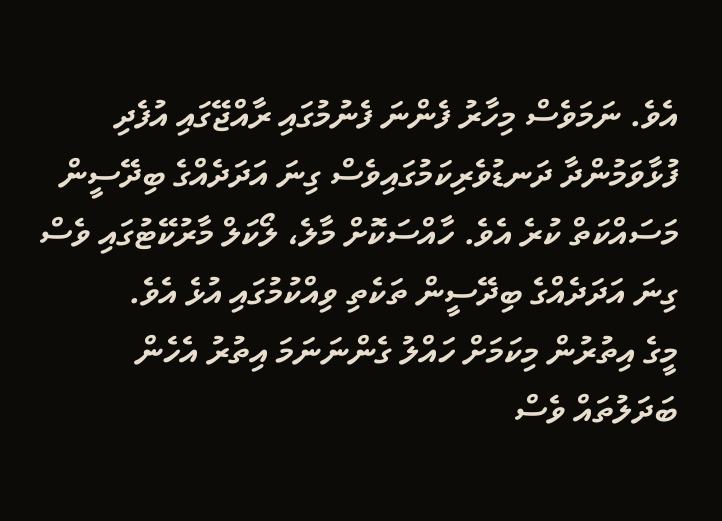އެވެ. ނަމަވެސް މިހާރު ފެންނަ ފެނުމުގައި ރާއްޖޭގައި އުފެދި ފުޅާވަމުންދާ ދަނޑުވެރިކަމުގައިވެސް ގިނަ އަދަދެއްގެ ބިދޭސީން މަސައްކަތް ކުރެ އެވެ. ހާއްސަކޮށް މާލެ، ލޯކަލް މާރުކޭޓުގައި ވެސް ގިނަ އަދަދެއްގެ ބިދޭސީން ތަކެތި ވިއްކުމުގައި އުޅެ އެވެ.
މީގެ އިތުރުން މިކަމަށް ހައްލު ގެންނަނަމަ އިތުރު އެހެން ބަދަލުތައް ވެސް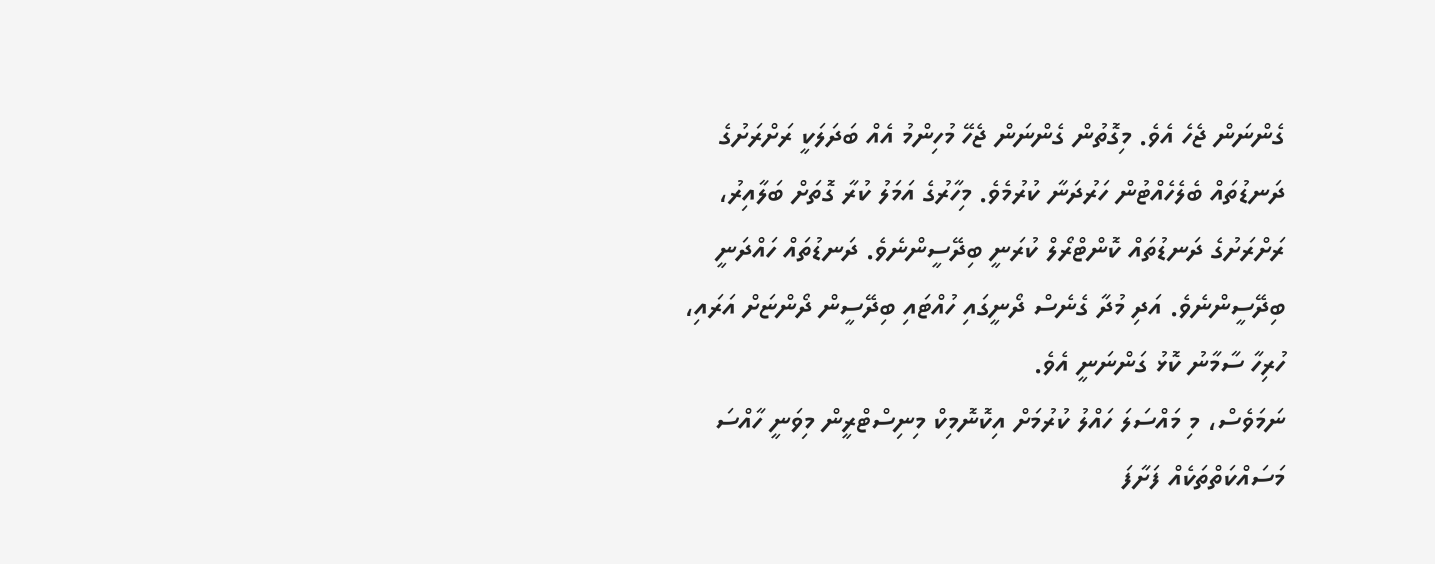ގެންނަން ޖެހެ އެވެ. މިގޮތުން ގެންނަން ޖެހޭ މުހިންމު އެއް ބަދަލަކީ ރަށްރަށުގެ ދަނޑުތައް ބެލެހެއްޓުން ހަރުދަނާ ކުރުމެވެ. މިހާރުގެ އަމަލު ކުރާ ގޮތަށް ބަލާއިރު، ރަށްރަށުގެ ދަނޑުތައް ކޮންޓްރޯލް ކުރަނީ ބިދޭސީންނެވެ. ދަނޑުތައް ހައްދަނީ ބިދޭސީންނެވެ. އަދި މުދާ ގެނެސް ދޯނީގައި ހުއްޓައި ބިދޭސީން ދޯންޏަށް އަރައި، ހުރިހާ ސާމާނު ކޮޅު ގަންނަނީ އެވެ.
ނަމަވެސް، މި މައްސަލަ ހައްލު ކުރުމަށް އިކޮނޮމިކް މިނިސްޓްރީން މިވަނީ ހާއްސަ މަސައްކަތްތަކެއް ފަށާފަ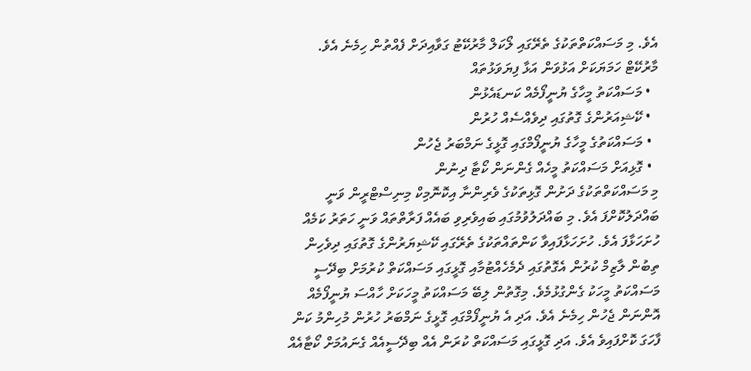އެވެ. މި މަސައްކަތްތަކުގެ ތެރޭގައި ލޯކަލް މާރުކޭޓު ގަވާއިދަށް ފެއްތުން ހިމެނެ އެވެ.
މާރުކޭޓް ހަމަޔަކަށް އަޅުވަން އަޅާ ފިޔަވަޅުތައް
  • މަސައްކަތު މީހާގެ ޔުނީފޯމެއް ކަނޑައެޅުން
  • ކޭޝިއަރުންގެ ގޮތުގައި ދިވެއްސެއް ހުރުން
  • މަސައްކަތުގެ މީހާގެ ޔުނީފޯމްގައި ގޮޅީގެ ނަމްބަރު ޖެހުން
  • ގޮޅިއަށް މަސައްކަތު މީހެއް ގެންނަން ކޯޓާ ދިނުން
މި މަސައްކަތްތަކުގެ ދަށުން ގޮޅިތަކުގެ ވެރިންނާ އިކޮނޮމިކް މިނިސްޓްރީން ވަނީ ބައްދަލުކޮށްފަ އެވެ. މި ބައްދަލުވުމުގައި ބައިވެރިވި ބައެއް ފަރާތްތައް ވަނީ ހަތަރު ކަމެއް ހުށަހަޅާފަ އެވެ. ހުށަހަޅާފައިވާ ކަންތައްތަކުގެ ތެރޭގައި ކޭޝިޔަރުންގެ ގޮތުގައި ދިވެހިން ތިބުން ލާޒިމް ކުރުން އެގޮތުގައި ދެމެހެއްޓުމާއި ގޮޅީގައި މަސައްކަތް ކުރުމަށް ބިދޭސީ މަސައްކަތު މީހަކު ގެންގުޅުމެވެ. މިގޮތުން ލިބޭ މަސައްކަތު މީހަކަށް ހާއްސަ ޔުނީފޯމެއް އޮންނަން ޖެހުން ހިމެނެ އެވެ. އަދި އެ ޔުނީފޯމްގައި ގޮޅީގެ ނަމްބަރު ހުރުން މުހިންމު ކަން ފާހަގަ ކޮށްފައިވެ އެވެ. އަދި ގޮޅީގައި މަސައްކަތް ކުރަން އެއް ބިދޭސީއެއް ގެނައުމަށް ކޯޓާއެއް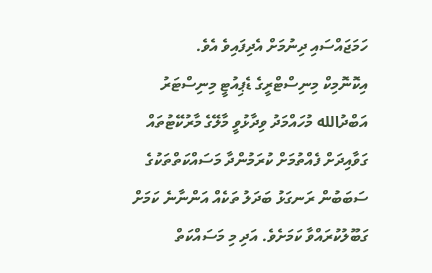ހަމަޖައްސައި ދިނުމަށް އެދިފައިވެ އެވެ.
އިކޮނޮމިކް މިނިސްޓްރީގެ ޑެޕިއުޓީ މިނިސްޓަރު އަބްދުالله މުހައްމަދު ވިދާޅުވީ މާލޭގެ މާރުކޭޓުތައް ގަވާއިދަށް ފެއްތުމަށް ކުރަމުންދާ މަސައްކަތްތަކުގެ ސަބަބުން ރަނގަޅު ބަދަލު ތަކެއް އަންނާނެ ކަމަށް ގަބޫލުކުރައްވާ ކަމަށެވެ. އަދި މި މަސައްކަތް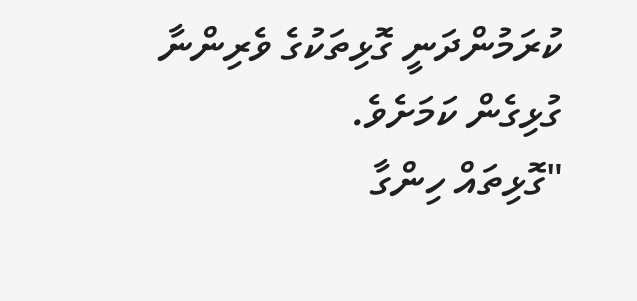ކުރަމުންދަނީ ގޮޅިތަކުގެ ވެރިންނާ ގުޅިގެން ކަމަށެވެ.
"ގޮޅިތައް ހިންގާ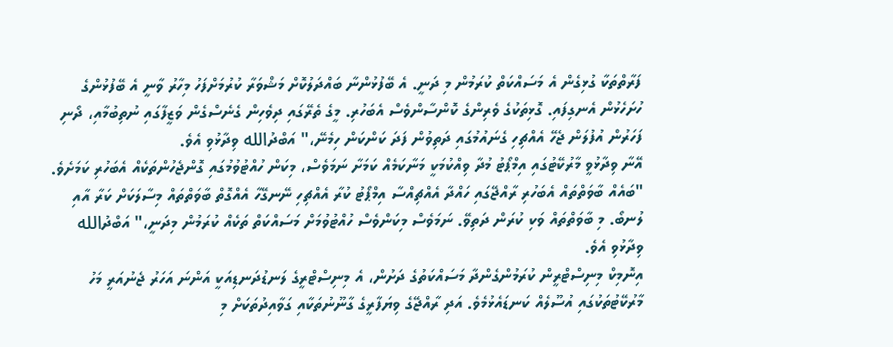ފަރާތްތަކާ ގުޅިގެން އެ މަސައްކަތް ކުރަމުން މި ދަނީ. އެ ބޭފުޅުންނާ ބައްދަލުކޮށް މަޝްވަރާ ކުރުމަށްފަހު މިހާރު ވާނީ އެ ބޭފުޅުންގެ ހުށަހެޅުން އެނގިފައި. ގޮޅިތަކުގެ ވެރިންގެ ކޮންސާންވެސް އެބަހުރި. މީގެ ތެރޭގައި ދިވެހިން ގެނެސްގެން ވަޒީފާގައި ނުތިބުމާއި، ދޯނި ފަހަރުން އުފުލަން ޖެހޭ އެއްޗިހި ގެނައުމުގައި ދަތިވުން ފަދަ ކަންކަން ހިމެނޭ،" އަބްދުالله ވިދާޅުވި އެވެ.
އޭނާ ވިދާޅުވީ މާރުކޭޓުގައި އިމްޕޯޓު މުދާ ވިއްކުމަކީ މަނާކަމެއް ކަމަށާ ނަމަވެސް، މިކަން ހުއްޓުވުމުގައި ގޮންޖެހުންތަކެއް އެބަހުރި ކަމަށެވެ.
"ބައެއް ބާވަތްތައް އެބަހުރި ރާއްޖޭގައި ހައްދާ އެއްޗިއްސާ އިމްޕޯޓު ކުރާ އެއްޗިހި ނޭނގޭހާ އެއްގޮތް ބާވަތްތައް މިސާލަކަށް ކަރާ އާއި ލުނބޯ. މި ބާވަތްތައް ވަކި ކުރަން ދަތިވޭ. ނަމަވެސް މިކަންވެސް ހުއްޓުވުމަށް މަސައްކަތް ތަކެއް ކުރަމުން މިދަނީ،" އަބްދުالله ވިދާޅުވި އެވެ.
އިނޮމިކް މިނިސްޓްރީން ކުރަމުންގެންދާ މަސައްކަތުގެ ދަށުން، އެ މިނިސްޓްރީގެ ލަނޑުދަނޑިއަކީ އަންނަ އަހަރު ޖެނުއަރީ މަހު މާރުކޭޓުތަކުގައި އުސޫލެއް ކަނޑައެޅުމެވެ. އަދި ރާއްޖޭގެ ވިޔަފާރީގެ ގާނޫނުތަކާއި ގަވާއިދުތަކަށް މި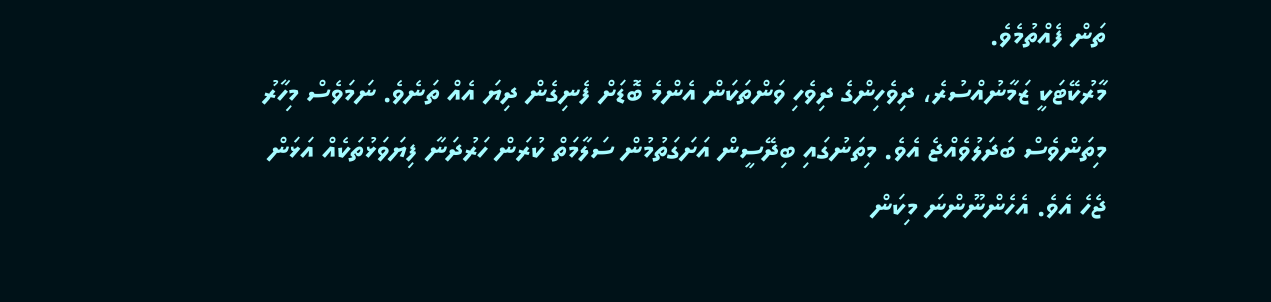ތަން ފެއްތުމެވެ.
މާރުކޭޓަކީ ޒަމާނުއްސުރެ، ދިވެހިންގެ ދިވެހި ވަންތަކަން އެންމެ ބޮޑަށް ފެނިގެން ދިޔަ އެއް ތަނެވެ. ނަމަވެސް މިހާރު މިތަންވެސް ބަދަލުވެއްޖެ އެވެ. މިތަނުގައި ބިދޭސީން އަށަގަތުމުން ސަލާމަތް ކުރަން ހަރުދަނާ ފިޔަވަޅުތަކެއް އަޅަން ޖެހެ އެވެ. އެހެންނޫންނަ މިކަން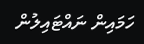ހަމައިން ނައްޓައިލުން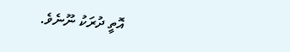އޮތީ ދުރަކު ނޫނެވެ.